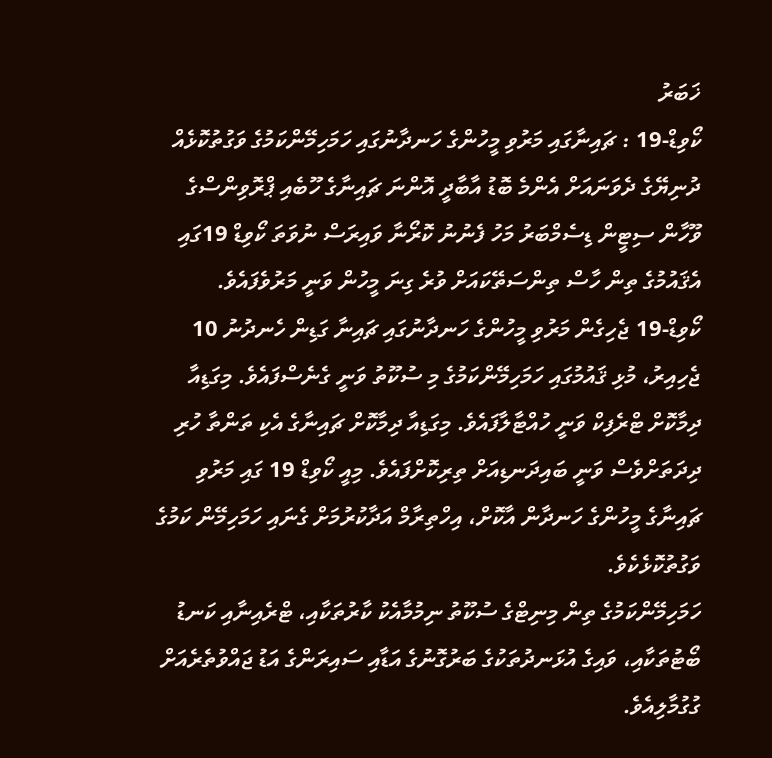ޚަބަރު
ކޯވިޑް-19 : ޗައިނާގައި މަރުވި މީހުންގެ ހަނދާނުގައި ހަމަހިމޭންކަމުގެ ވަގުތުކޮޅެއް
ދުނިޔޭގެ ދެވަނައަށް އެންމެ ބޮޑު އާބާދީ އޮންނަ ޗައިނާގެ ހޫބެއި ޕްރޮވިންސްގެ ވޫހާން ސިޓީން ޑިސެމްބަރު މަހު ފެނުނު ކޮރޯނާ ވައިރަސް ނުވަތަ ކޯވިޑް 19ގައި އެޤައުމުގެ ތިން ހާސް ތިންސަތޭކައަށް ވުރެ ގިނަ މީހުން ވަނީ މަރުވެފައެވެ.
ކޯވިޑް-19 ޖެހިގެން މަރުވި މީހުންގެ ހަނދާނުގައި ޗައިނާ ގަޑިން ހެނދުނު 10 ޖެހިއިރު، މުޅި ޤައުމުގައި ހަމަހިމޭންކަމުގެ މި ސުކޫތު ވަނީ ގެނެސްފައެވެ. މިގަޑިއާ ދިމާކޮށް ޓްރެފިކް ވަނީ ހުއްޓާލާފައެވެ. މިގަޑިއާ ދިމާކޮށް ޗައިނާގެ އެކި ތަންތާ ހުރި ދިދަތަށްވެސް ވަނީ ބައިދަނޑިއަށް ތިރިކޮށްފައެވެ. މިއީ ކޯވިޑް 19 ގައި މަރުވި ޗައިނާގެ މީހުންގެ ހަނދާން އާކޮށް، އިހްތިރާމް އަދާކުރުމަށް ގެނައި ހަމަހިމޭން ކަމުގެ ވަގުތުކޮޅެކެވެ.
ހަމަހިމޭންކަމުގެ ތިން މިނިޓްގެ ސުކޫތު ނިމުމާއެކު ކާރުތަކާއި، ޓްރެއިނާއި ކަނޑު ބޯޓުތަކާއި، ވައިގެ އުޅަނދުތަކުގެ ބަރުގޮނުގެ އަޑާއި ސައިރަންގެ އަޑު ޖައްވުތެރެއަށް ގުގުމާލިއެވެ.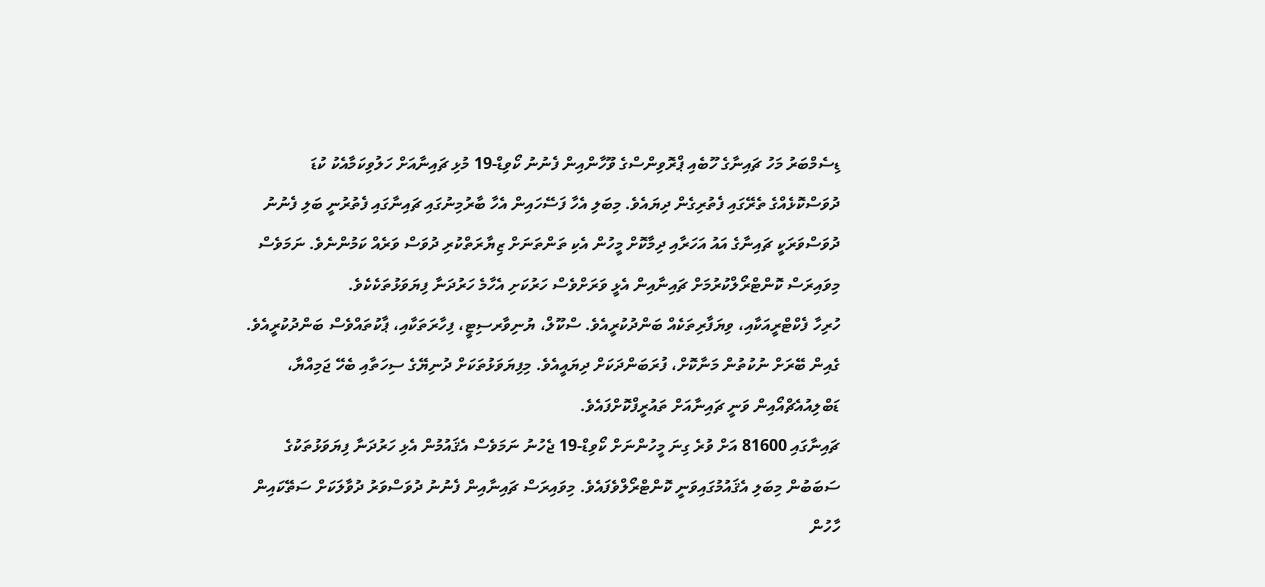ޑިސެމްބަރު މަހު ޗައިނާގެ ހޫބެއި ޕްރޮވިންސްގެ ވޫހާންއިން ފެނުނު ކޯވިޑް-19 މުޅި ޗައިނާއަށް ހަލުވިކަމާއެކު ކުޑަ ދުވަސްކޮޅެއްގެ ތެރޭގައި ފެތުރިގެން ދިޔައެވެ. މިބަލި އެހާ ފަސޭހައިން އެހާ ބާރުމިނުގައި ޗައިނާގައި ފެތުރުނީ ބަލި ފެނުނު ދުވަސްވަރަކީ ޗައިނާގެ އައު އަހަރާއި ދިމާކޮށް މީހުން އެކި ތަންތަނަށް ޒިޔާރަތްކުރި ދުވަސް ވަރެއް ކަމުންނެވެ. ނަމަވެސް މިވައިރަސް ކޮންޓްރޯލްކުރުމަށް ޗައިނާއިން އެޅީ ވަރަށްވެސް ހަރުކަށި އެހާމެ ހަރުދަނާ ފިޔަވަޅުތަކެކެވެ.
ހުރިހާ ފެކްޓްރީއަކާއި، ވިޔަފާރިތަކެއް ބަންދުކުރީއެވެ. ސްކޫލް، ޔުނިވާރސިޓީ، ފިހާރަތަކާއި، ޕާކުތައްވެސް ބަންދުކުރީއެވެ. ގެއިން ބޭރަށް ނުކުތުން މަނާކޮށް، ފުރަބަންދަކަށް ދިޔައީއެވެ. މިފިޔަވަޅުތަކަށް ދުނިޔޭގެ ސިހަތާއި ބެހޭ ޖަމިއްޔާ، ޑަބްލިއުއެޗްއޯއިން ވަނީ ޗައިނާއަށް ތައުރީފްކޮށްފައެވެ.
ޗައިނާގައި 81600 އަށް ވުރެ ގިނަ މީހުންނަށް ކޯވިޑް-19 ޖެހުނު ނަމަވެސް އެޤައުމުން އެޅި ހަރުދަނާ ފިޔަވަޅުތަކުގެ ސަބަބުން މިބަލި އެޤައުމުގައިވަނީ ކޮންޓްރޯލްވެފައެވެ. މިވައިރަސް ޗައިނާއިން ފެނުނު ދުވަސްވަރު ދުވާލަކަށް ސަތޭކައިން ހާހުން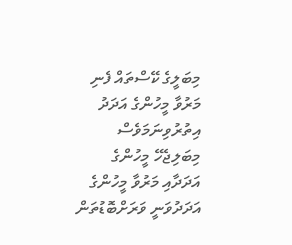މިބަލީގެ ކޭސްތައް ފެނި މަރުވާ މީހުންގެ އަދަދު އިތުރުވިނަމަވެސް މިބަލިޖެހޭ މީހުންގެ އަދަދާއި މަރުވާ މީހުންގެ އަދަދުވަނީ ވަރަށްބޮޑުތަން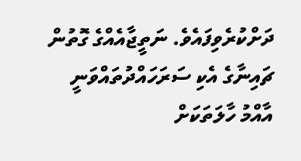ދަށްކުރެވިފައެވެ. ނަތީޖާއެއްގެ ގޮތުން ޗައިނާގެ އެކި ސަރަހައްދުތައްވަނީ އާއްމު ހާލަތަކަށް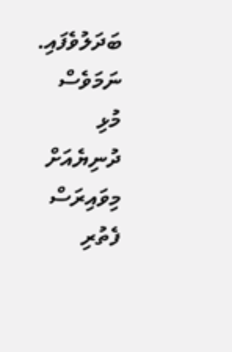ބަދަލުވެފައި.
ނަމަވެސް މުޅި ދުނިޔެއަށް މިވައިރަސް ފެތުރި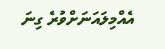އެއްމިލައަނަށްވުރެ ގިނަ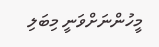މީހުންނަށްވަނީ މިބަލި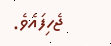ޖެހިފައެވެ.